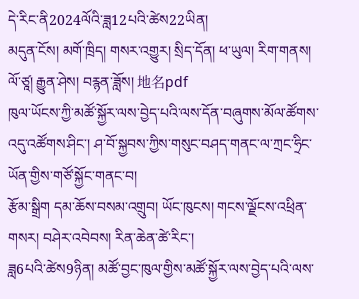དེ་རིང་ནི2024ལོའི་ཟླ12པའི་ཚེས22ཡིན།
མདུན་ངོས། མགོ་ཁྲིད། གསར་འགྱུར། སྲིད་དོན། ཕ་ཡུལ། རིག་གནས། ལོ་ཙཱ། རྒྱུན་ཤེས། བརྙན་ཟློས། 地名pdf
ཁུལ་ཡོངས་ཀྱི་མཚོ་སྐྱོར་ལས་བྱེད་པའི་ལས་དོན་བཞུགས་མོལ་ཚོགས་འདུ་འཚོགས་ཤིང་། ཤ་བོ་སྐྱབས་ཀྱིས་གསུང་བཤད་གནང་ལ་ཀྲང་ཧྲིང་ཡོན་གྱིས་གཙོ་སྐྱོང་གནང་བ།
རྩོམ་སྒྲིག དམ་ཆོས་བསམ་འགྲུབ། ཡོང་ཁུངས། གངས་ལྗོངས་འཕྲིན་གསར། བཤེར་འབེབས། རིན་ཆེན་ཚེ་རིང་།
ཟླ6པའི་ཚེས9ཉིན། མཚོ་བྱང་ཁུལ་གྱིས་མཚོ་སྐྱོར་ལས་བྱེད་པའི་ལས་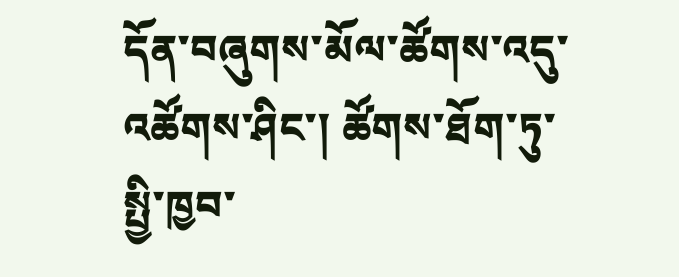དོན་བཞུགས་མོལ་ཚོགས་འདུ་འཚོགས་ཤིང་། ཚོགས་ཐོག་ཏུ་སྤྱི་ཁྱབ་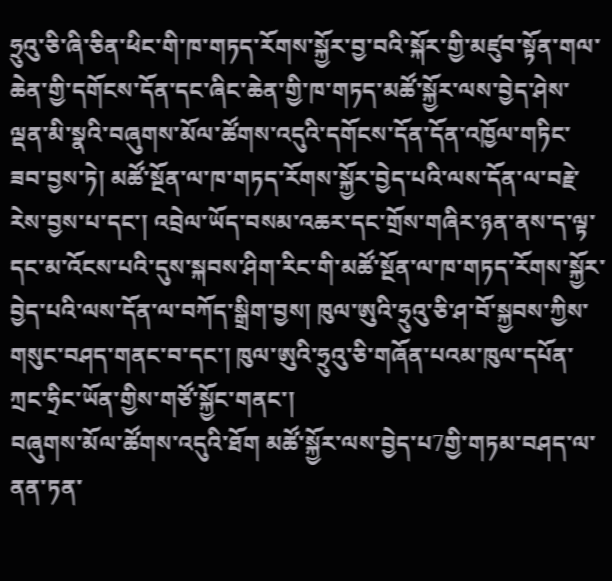ཧྲུའུ་ཅི་ཞི་ཅིན་ཕིང་གི་ཁ་གཏད་རོགས་སྐྱོར་བྱ་བའི་སྐོར་གྱི་མཛུབ་སྟོན་གལ་ཆེན་གྱི་དགོངས་དོན་དང་ཞིང་ཆེན་གྱི་ཁ་གཏད་མཚོ་སྐྱོར་ལས་བྱེད་ཤེས་ལྡན་མི་སྣའི་བཞུགས་མོལ་ཚོགས་འདུའི་དགོངས་དོན་དོན་འཁྱོལ་གཏིང་ཟབ་བྱས་ཏེ། མཚོ་སྔོན་ལ་ཁ་གཏད་རོགས་སྐྱོར་བྱེད་པའི་ལས་དོན་ལ་བརྗེ་རེས་བྱས་པ་དང་། འབྲེལ་ཡོད་བསམ་འཆར་དང་གྲོས་གཞིར་ཉན་ནས་ད་ལྟ་དང་མ་འོངས་པའི་དུས་སྐབས་ཤིག་རིང་གི་མཚོ་སྔོན་ལ་ཁ་གཏད་རོགས་སྐྱོར་བྱེད་པའི་ལས་དོན་ལ་བཀོད་སྒྲིག་བྱས། ཁུལ་ཨུའི་ཧྲུའུ་ཅི་ཤ་བོ་སྐྱབས་ཀྱིས་གསུང་བཤད་གནང་བ་དང་། ཁུལ་ཨུའི་ཧྲུའུ་ཅི་གཞོན་པའམ་ཁུལ་དཔོན་ཀྲང་ཧྲིང་ཡོན་གྱིས་གཙོ་སྐྱོང་གནང་།
བཞུགས་མོལ་ཚོགས་འདུའི་ཐོག མཚོ་སྐྱོར་ལས་བྱེད་པ7གྱི་གཏམ་བཤད་ལ་ནན་ཏན་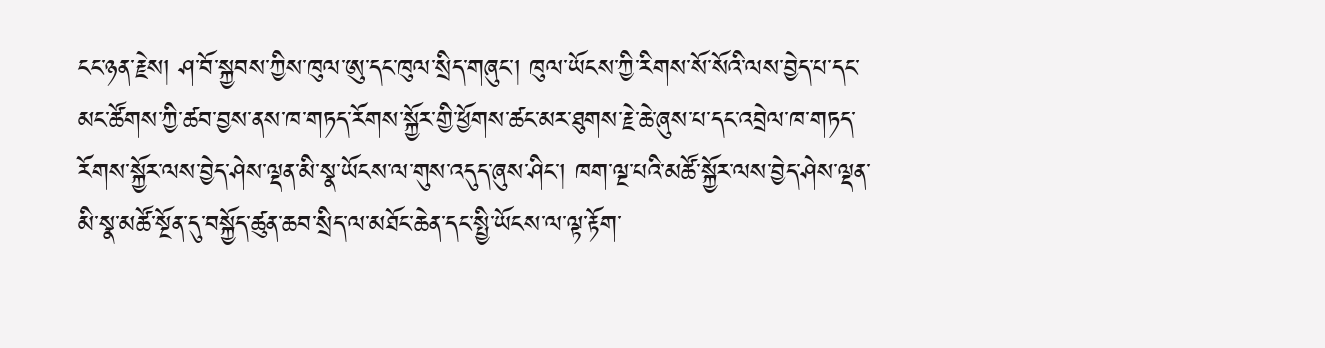ངང་ཉན་རྗེས། ཤ་བོ་སྐྱབས་ཀྱིས་ཁུལ་ཨུ་དང་ཁུལ་སྲིད་གཞུང་། ཁུལ་ཡོངས་ཀྱི་རིགས་སོ་སོའི་ལས་བྱེད་པ་དང་མང་ཚོགས་ཀྱི་ཚབ་བྱས་ནས་ཁ་གཏད་རོགས་སྐྱོར་གྱི་ཕྱོགས་ཚང་མར་ཐུགས་རྗེ་ཆེ་ཞུས་པ་དང་འབྲེལ་ཁ་གཏད་རོགས་སྐྱོར་ལས་བྱེད་ཤེས་ལྡན་མི་སྣ་ཡོངས་ལ་གུས་འདུད་ཞུས་ཤིང་། ཁག་ལྔ་པའི་མཚོ་སྐྱོར་ལས་བྱེད་ཤེས་ལྡན་མི་སྣ་མཚོ་སྔོན་དུ་བསྐྱོད་ཚུན་ཆབ་སྲིད་ལ་མཐོང་ཆེན་དང་སྤྱི་ཡོངས་ལ་ལྟ་རྟོག་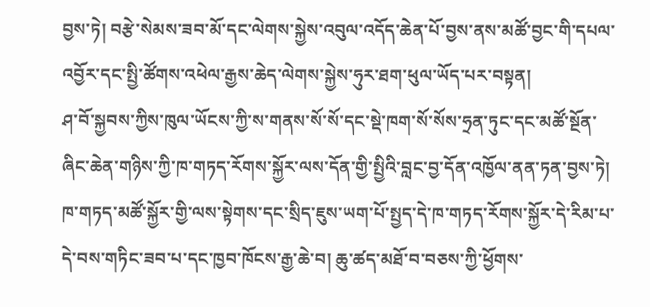བྱས་ཏེ། བརྩེ་སེམས་ཟབ་མོ་དང་ལེགས་སྐྱེས་འབུལ་འདོད་ཆེན་པོ་བྱས་ནས་མཚོ་བྱང་གི་དཔལ་འབྱོར་དང་སྤྱི་ཚོགས་འཕེལ་རྒྱས་ཆེད་ལེགས་སྐྱེས་ཧུར་ཐག་ཕུལ་ཡོད་པར་བསྟན།
ཤ་བོ་སྐྱབས་ཀྱིས་ཁུལ་ཡོངས་ཀྱི་ས་གནས་སོ་སོ་དང་སྡེ་ཁག་སོ་སོས་ཧྲན་ཏུང་དང་མཚོ་སྔོན་ཞིང་ཆེན་གཉིས་ཀྱི་ཁ་གཏད་རོགས་སྐྱོར་ལས་དོན་གྱི་སྤྱིའི་བླང་བྱ་དོན་འཁྱོལ་ནན་ཏན་བྱས་ཏེ། ཁ་གཏད་མཚོ་སྐྱོར་གྱི་ལས་སྟེགས་དང་སྲིད་ཇུས་ཡག་པོ་སྤྱད་དེ་ཁ་གཏད་རོགས་སྐྱོར་དེ་རིམ་པ་དེ་བས་གཏིང་ཟབ་པ་དང་ཁྱབ་ཁོངས་རྒྱ་ཆེ་བ། ཆུ་ཚད་མཐོ་བ་བཅས་ཀྱི་ཕྱོགས་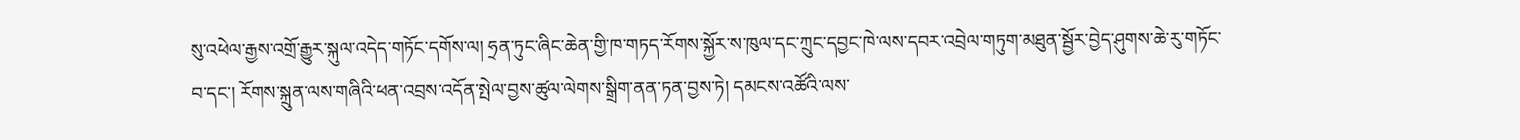སུ་འཕེལ་རྒྱས་འགྲོ་རྒྱུར་སྐུལ་འདེད་གཏོང་དགོས་ལ། ཧྲན་ཏུང་ཞིང་ཆེན་གྱི་ཁ་གཏད་རོགས་སྐྱོར་ས་ཁུལ་དང་ཀྲུང་དབྱང་ཁེ་ལས་དབར་འབྲེལ་གཏུག་མཐུན་སྦྱོར་བྱེད་ཤུགས་ཆེ་རུ་གཏོང་བ་དང་། རོགས་སྐྲུན་ལས་གཞིའི་ཕན་འབྲས་འདོན་སྤེལ་བྱས་ཚུལ་ལེགས་སྒྲིག་ནན་ཏན་བྱས་ཏེ། དམངས་འཚོའི་ལས་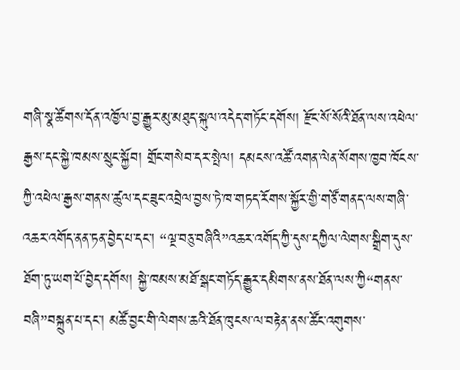གཞི་སྣ་ཚོགས་དོན་འཁྱོལ་བྱ་རྒྱུར་མུ་མཐུད་སྐུལ་འདེད་གཏོང་དགོས། རྫོང་སོ་སོའི་ཐོན་ལས་འཕེལ་རྒྱས་དང་སྐྱེ་ཁམས་སྲུང་སྐྱོབ། གྲོང་གསེབ་དར་སྤེལ། དམངས་འཚོ་འགན་ལེན་སོགས་ཁྱབ་ཁོངས་ཀྱི་འཕེལ་རྒྱས་གནས་ཚུལ་དང་ཟུང་འབྲེལ་བྱས་ཏེ་ཁ་གཏད་རོགས་སྐྱོར་གྱི་གཙོ་གནད་ལས་གཞི་འཆར་འགོད་ནན་ཏན་བྱེད་པ་དང་། “ལྔ་བཅུ་བཞིའི”འཆར་འགོད་ཀྱི་དུས་དཀྱིལ་ལེགས་སྒྲིག་དུས་ཐོག་ཏུ་ཡག་པོ་བྱེད་དགོས། སྐྱེ་ཁམས་མཐོ་སྒང་གཏོད་རྒྱུར་དམིགས་ནས་ཐོན་ལས་ཀྱི“གནས་བཞི”བསྐྲུན་པ་དང་། མཚོ་བྱང་གི་ལེགས་ཆའི་ཐོན་ཁུངས་ལ་བརྟེན་ནས་ཚོང་འགུགས་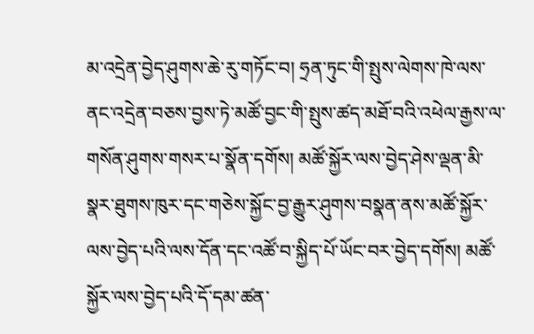མ་འདྲེན་བྱེད་ཤུགས་ཆེ་རུ་གཏོང་བ། ཧྲན་ཏུང་གི་སྤུས་ལེགས་ཁེ་ལས་ནང་འདྲེན་བཅས་བྱས་ཏེ་མཚོ་བྱང་གི་སྤུས་ཚད་མཐོ་བའི་འཕེལ་རྒྱས་ལ་གསོན་ཤུགས་གསར་པ་སྣོན་དགོས། མཚོ་སྐྱོར་ལས་བྱེད་ཤེས་ལྡན་མི་སྣར་ཐུགས་ཁུར་དང་གཅེས་སྐྱོང་བྱ་རྒྱུར་ཤུགས་བསྣན་ནས་མཚོ་སྐྱོར་ལས་བྱེད་པའི་ལས་དོན་དང་འཚོ་བ་སྐྱིད་པོ་ཡོང་བར་བྱེད་དགོས། མཚོ་སྐྱོར་ལས་བྱེད་པའི་དོ་དམ་ཚན་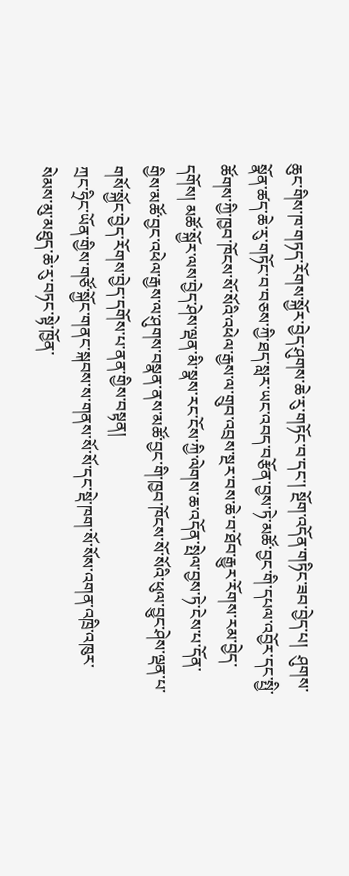ཆུང་གིས་ཁ་གཏད་རོགས་སྐྱོར་བྱེད་ཤུགས་ཆེ་རུ་གཏོང་བ་དང་། སྔོག་འདོན་གཏིང་ཟབ་བྱེད་པ།  ཤུགས་སྣོན་ཚད་ཆེ་རུ་གཏོང་བ་བཅས་ཀྱི་ཐད་སླར་ཡང་འབད་བརྩོན་བྱས་ཏེ་མཚོ་བྱང་གི་དཔལ་འབྱོར་དང་སྤྱི་ཚོགས་ཀྱི་ཁྱབ་ཁོངས་སོ་སོའི་འཕེལ་རྒྱས་ལ་གྲུབ་འབྲས་སྔར་བས་ཆེ་བ་ཐོབ་རྒྱུར་རོགས་རམ་བྱེད་དགོས། མཚོ་སྐྱོར་ལས་བྱེད་ཤེས་ལྡན་མི་སྣས་རང་ངོས་ཀྱི་ལེགས་ཆ་འདོན་སྤེལ་བྱས་ཏེ་ངེས་པ་དོན་གྱིས་མཚོ་བྱང་འཕེལ་རྒྱས་ལ་ཤུགས་བསྣན་ནས་མཚོ་བྱང་གི་ཁྱབ་ཁོངས་སོ་སོའི་ཕུལ་བྱུང་ཤེས་ལྡན་པ་གསོ་སྐྱོང་བྱེད་རོགས་བྱེད་དགོས་པ་ནན་གྱིས་བསྟན།
ཀྲང་ཧྲིང་ཡོན་གྱིས་གཙོ་སྐྱོང་གནང་སྐབས་ས་གནས་སོ་སོ་དང་སྡེ་ཁག་སོ་སོས་འགན་འཁྲི་འཁུར་སེམས་མུ་མཐུད་ཆེ་རུ་བཏང་སྟེ་ཁྱོན་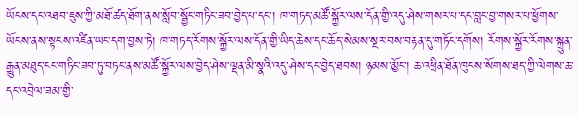ཡོངས་དང་འཐབ་ཇུས་ཀྱི་མཐོ་ཚད་ཐོག་ནས་སློབ་སྦྱོང་གཏིང་ཟབ་བྱེད་པ་དང་། ཁ་གཏད་མཚོ་སྐྱོར་ལས་དོན་གྱི་འདུ་ཤེས་གསར་པ་དང་བླང་བྱ་གསར་པ་ཕྱོགས་ཡོངས་ནས་སྟངས་འཛིན་ཡང་དག་བྱས་ཏེ། ཁ་གཏད་རོགས་སྐྱོར་ལས་དོན་གྱི་ཡིད་ཆེས་དང་ཆོད་སེམས་སྔར་བས་བརྟན་དུ་གཏོང་དགོས། རོགས་སྐྱོར་རོགས་སྐྲུན་རྒྱུན་མཐུད་ངང་གཏིང་ཟབ་ཏུ་བཏང་ནས་མཚོ་སྐྱོར་ལས་བྱེད་ཤེས་ལྡན་མི་སྣའི་འདུ་ཤེས་དང་བྱེད་ཐབས། ཉམས་མྱོང་། ཆ་འཕྲིན་ཐོན་ཁུངས་སོགས་ཐད་ཀྱི་ལེགས་ཆ་དང་འབྲེལ་ཟམ་གྱི་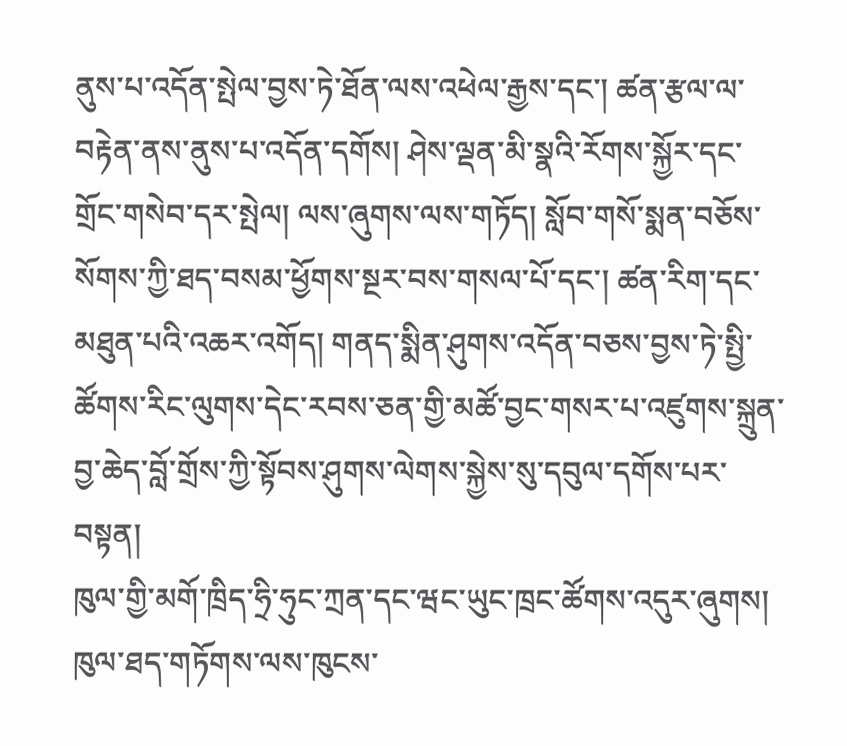ནུས་པ་འདོན་སྤེལ་བྱས་ཏེ་ཐོན་ལས་འཕེལ་རྒྱས་དང་། ཚན་རྩལ་ལ་བརྟེན་ནས་ནུས་པ་འདོན་དགོས། ཤེས་ལྡན་མི་སྣའི་རོགས་སྐྱོར་དང་གྲོང་གསེབ་དར་སྤེལ། ལས་ཞུགས་ལས་གཏོད། སློབ་གསོ་སྨན་བཅོས་སོགས་ཀྱི་ཐད་བསམ་ཕྱོགས་སྔར་བས་གསལ་པོ་དང་། ཚན་རིག་དང་མཐུན་པའི་འཆར་འགོད། གནད་སྨིན་ཤུགས་འདོན་བཅས་བྱས་ཏེ་སྤྱི་ཚོགས་རིང་ལུགས་དེང་རབས་ཅན་གྱི་མཚོ་བྱང་གསར་པ་འཛུགས་སྐྲུན་བྱ་ཆེད་བློ་གྲོས་ཀྱི་སྟོབས་ཤུགས་ལེགས་སྐྱེས་སུ་དབུལ་དགོས་པར་བསྟན།
ཁུལ་གྱི་མགོ་ཁྲིད་ཧྲི་ཧུང་ཀྲན་དང་ཝང་ཡུང་ཁྲང་ཚོགས་འདུར་ཞུགས། ཁུལ་ཐད་གཏོགས་ལས་ཁུངས་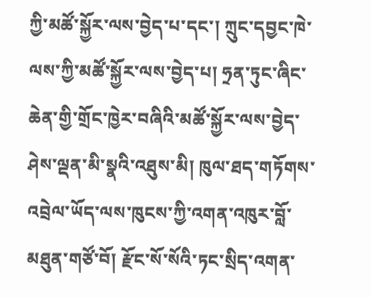ཀྱི་མཚོ་སྐྱོར་ལས་བྱེད་པ་དང་། ཀྲུང་དབྱང་ཁེ་ལས་ཀྱི་མཚོ་སྐྱོར་ལས་བྱེད་པ། ཧྲན་ཏུང་ཞིང་ཆེན་གྱི་གྲོང་ཁྱེར་བཞིའི་མཚོ་སྐྱོར་ལས་བྱེད་ཤེས་ལྡན་མི་སྣའི་འཐུས་མི། ཁུལ་ཐད་གཏོགས་འབྲེལ་ཡོད་ལས་ཁུངས་ཀྱི་འགན་འཁུར་བློ་མཐུན་གཙོ་བོ། རྫོང་སོ་སོའི་ཏང་སྲིད་འགན་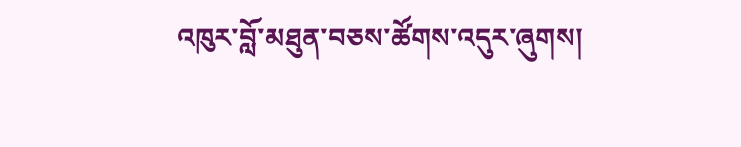འཁུར་བློ་མཐུན་བཅས་ཚོགས་འདུར་ཞུགས།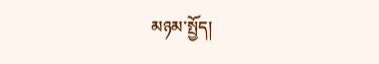མཉམ་སྤྱོད།